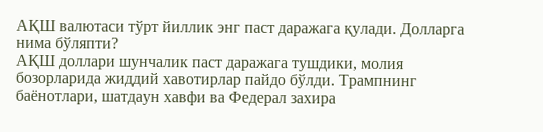АҚШ валютаси тўрт йиллик энг паст даражага қулади. Долларга нима бўляпти?
АҚШ доллари шунчалик паст даражага тушдики, молия бозорларида жиддий хавотирлар пайдо бўлди. Трампнинг баёнотлари, шатдаун хавфи ва Федерал захира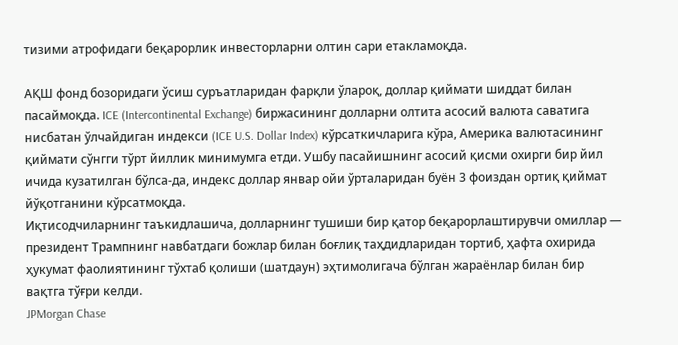тизими атрофидаги беқарорлик инвесторларни олтин сари етакламоқда.

АҚШ фонд бозоридаги ўсиш суръатларидан фарқли ўлароқ, доллар қиймати шиддат билан пасаймоқда. ICE (Intercontinental Exchange) биржасининг долларни олтита асосий валюта саватига нисбатан ўлчайдиган индекси (ICE U.S. Dollar Index) кўрсаткичларига кўра, Америка валютасининг қиймати сўнгги тўрт йиллик минимумга етди. Ушбу пасайишнинг асосий қисми охирги бир йил ичида кузатилган бўлса-да, индекс доллар январ ойи ўрталаридан буён 3 фоиздан ортиқ қиймат йўқотганини кўрсатмоқда.
Иқтисодчиларнинг таъкидлашича, долларнинг тушиши бир қатор беқарорлаштирувчи омиллар — президент Трампнинг навбатдаги божлар билан боғлиқ таҳдидларидан тортиб, ҳафта охирида ҳукумат фаолиятининг тўхтаб қолиши (шатдаун) эҳтимолигача бўлган жараёнлар билан бир вақтга тўғри келди.
JPMorgan Chase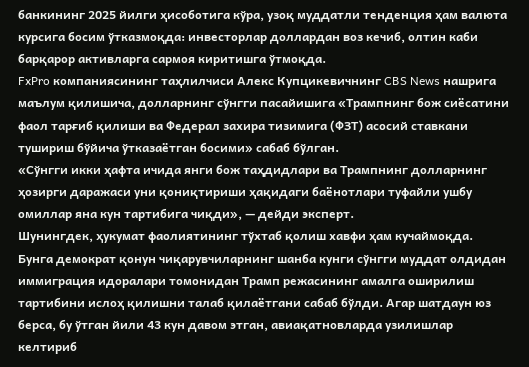банкининг 2025 йилги ҳисоботига кўра, узоқ муддатли тенденция ҳам валюта курсига босим ўтказмоқда: инвесторлар доллардан воз кечиб, олтин каби барқарор активларга сармоя киритишга ўтмоқда.
FxPro компаниясининг таҳлилчиси Алекс Купцикевичнинг CBS News нашрига маълум қилишича, долларнинг сўнгги пасайишига «Трампнинг бож сиёсатини фаол тарғиб қилиши ва Федерал захира тизимига (ФЗТ) асосий ставкани тушириш бўйича ўтказаётган босими» сабаб бўлган.
«Сўнгги икки ҳафта ичида янги бож таҳдидлари ва Трампнинг долларнинг ҳозирги даражаси уни қониқтириши ҳақидаги баёнотлари туфайли ушбу омиллар яна кун тартибига чиқди», — дейди эксперт.
Шунингдек, ҳукумат фаолиятининг тўхтаб қолиш хавфи ҳам кучаймоқда. Бунга демократ қонун чиқарувчиларнинг шанба кунги сўнгги муддат олдидан иммиграция идоралари томонидан Трамп режасининг амалга оширилиш тартибини ислоҳ қилишни талаб қилаётгани сабаб бўлди. Агар шатдаун юз берса, бу ўтган йили 43 кун давом этган, авиақатновларда узилишлар келтириб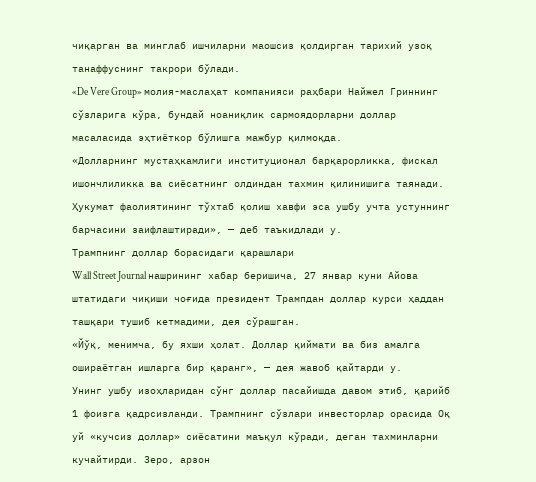чиқарган ва минглаб ишчиларни маошсиз қолдирган тарихий узоқ танаффуснинг такрори бўлади.
«De Vere Group» молия-маслаҳат компанияси раҳбари Найжел Гриннинг сўзларига кўра, бундай ноаниқлик сармоядорларни доллар масаласида эҳтиёткор бўлишга мажбур қилмоқда.
«Долларнинг мустаҳкамлиги институционал барқарорликка, фискал ишончлиликка ва сиёсатнинг олдиндан тахмин қилинишига таянади. Ҳукумат фаолиятининг тўхтаб қолиш хавфи эса ушбу учта устуннинг барчасини заифлаштиради», — деб таъкидлади у.
Трампнинг доллар борасидаги қарашлари
Wall Street Journal нашрининг хабар беришича, 27 январ куни Айова штатидаги чиқиши чоғида президент Трампдан доллар курси ҳаддан ташқари тушиб кетмадими, дея сўрашган.
«Йўқ, менимча, бу яхши ҳолат. Доллар қиймати ва биз амалга ошираётган ишларга бир қаранг», — дея жавоб қайтарди у.
Унинг ушбу изоҳларидан сўнг доллар пасайишда давом этиб, қарийб 1 фоизга қадрсизланди. Трампнинг сўзлари инвесторлар орасида Оқ уй «кучсиз доллар» сиёсатини маъқул кўради, деган тахминларни кучайтирди. Зеро, арзон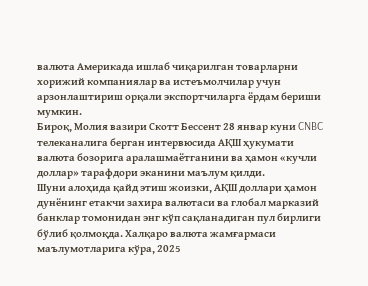валюта Америкада ишлаб чиқарилган товарларни хорижий компаниялар ва истеъмолчилар учун арзонлаштириш орқали экспортчиларга ёрдам бериши мумкин.
Бироқ, Молия вазири Скотт Бессент 28 январ куни CNBC телеканалига берган интервюсида АҚШ ҳукумати валюта бозорига аралашмаётганини ва ҳамон «кучли доллар» тарафдори эканини маълум қилди.
Шуни алоҳида қайд этиш жоизки, АҚШ доллари ҳамон дунёнинг етакчи захира валютаси ва глобал марказий банклар томонидан энг кўп сақланадиган пул бирлиги бўлиб қолмоқда. Халқаро валюта жамғармаси маълумотларига кўра, 2025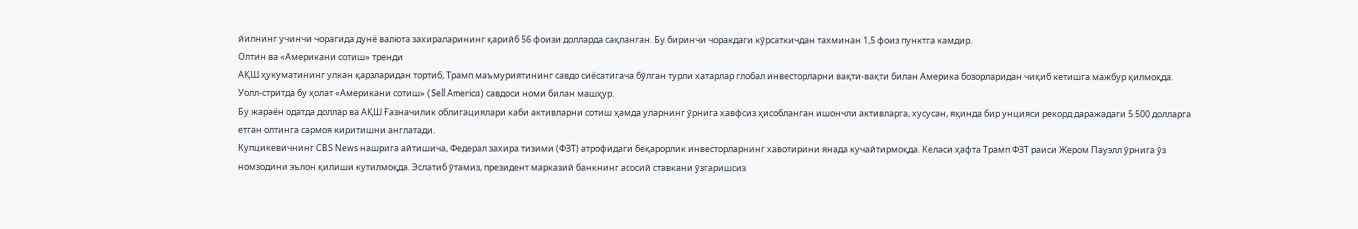йилнинг учинчи чорагида дунё валюта захираларининг қарийб 56 фоизи долларда сақланган. Бу биринчи чоракдаги кўрсаткичдан тахминан 1,5 фоиз пунктга камдир.
Олтин ва «Американи сотиш» тренди
АҚШ ҳукуматининг улкан қарзларидан тортиб, Трамп маъмуриятининг савдо сиёсатигача бўлган турли хатарлар глобал инвесторларни вақти-вақти билан Америка бозорларидан чиқиб кетишга мажбур қилмоқда. Уолл-стритда бу ҳолат «Американи сотиш» (Sell America) савдоси номи билан машҳур.
Бу жараён одатда доллар ва АҚШ Ғазначилик облигациялари каби активларни сотиш ҳамда уларнинг ўрнига хавфсиз ҳисобланган ишончли активларга, хусусан, яқинда бир унцияси рекорд даражадаги 5 500 долларга етган олтинга сармоя киритишни англатади.
Купцикевичнинг CBS News нашрига айтишича, Федерал захира тизими (ФЗТ) атрофидаги беқарорлик инвесторларнинг хавотирини янада кучайтирмоқда. Келаси ҳафта Трамп ФЗТ раиси Жером Пауэлл ўрнига ўз номзодини эълон қилиши кутилмоқда. Эслатиб ўтамиз, президент марказий банкнинг асосий ставкани ўзгаришсиз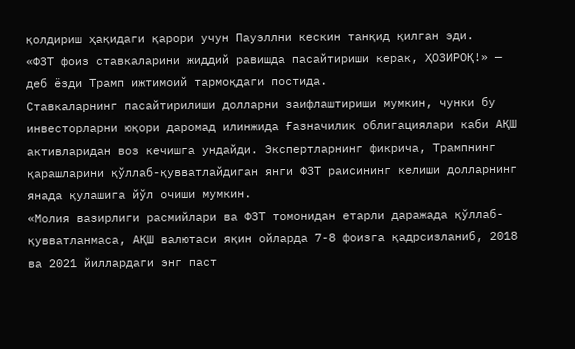қолдириш ҳақидаги қарори учун Пауэллни кескин танқид қилган эди.
«ФЗТ фоиз ставкаларини жиддий равишда пасайтириши керак, ҲОЗИРОҚ!» — деб ёзди Трамп ижтимоий тармоқдаги постида.
Ставкаларнинг пасайтирилиши долларни заифлаштириши мумкин, чунки бу инвесторларни юқори даромад илинжида Ғазначилик облигациялари каби АҚШ активларидан воз кечишга ундайди. Экспертларнинг фикрича, Трампнинг қарашларини қўллаб-қувватлайдиган янги ФЗТ раисининг келиши долларнинг янада қулашига йўл очиши мумкин.
«Молия вазирлиги расмийлари ва ФЗТ томонидан етарли даражада қўллаб-қувватланмаса, АҚШ валютаси яқин ойларда 7-8 фоизга қадрсизланиб, 2018 ва 2021 йиллардаги энг паст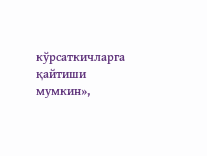кўрсаткичларга қайтиши мумкин»,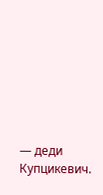— деди Купцикевич.